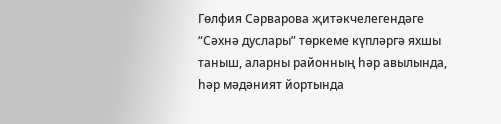Гөлфия Сәрварова җитәкчелегендәге “Сәхнә дуслары” төркеме күпләргә яхшы таныш, аларны районның һәр авылында, һәр мәдәният йортында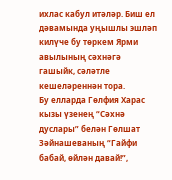ихлас кабул итәләр. Биш ел дәвамында уңышлы эшләп килүче бу төркем Ярми авылының сәхнәгә гашыйк, сәләтле кешеләреннән тора.
Бу елларда Гөлфия Харас кызы үзенең “Сәхнә дуслары” белән Гөлшат Зәйнашеваның “Гайфи бабай, өйлән давай!”,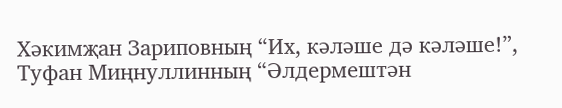Хәкимҗан Зариповның “Их, кәләше дә кәләше!”, Туфан Миңнуллинның “Әлдермештән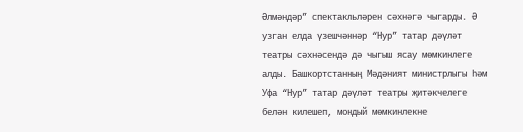Әлмәндәр” спектакльләрен сәхнәгә чыгарды. Ә узган елда үзешчәннәр “Нур” татар дәүләт театры сәхнәсендә дә чыгыш ясау мөмкинлеге алды. Башкортстанның Мәдәният министрлыгы һәм Уфа “Нур” татар дәүләт театры җитәкчелеге белән килешеп, мондый мөмкинлекне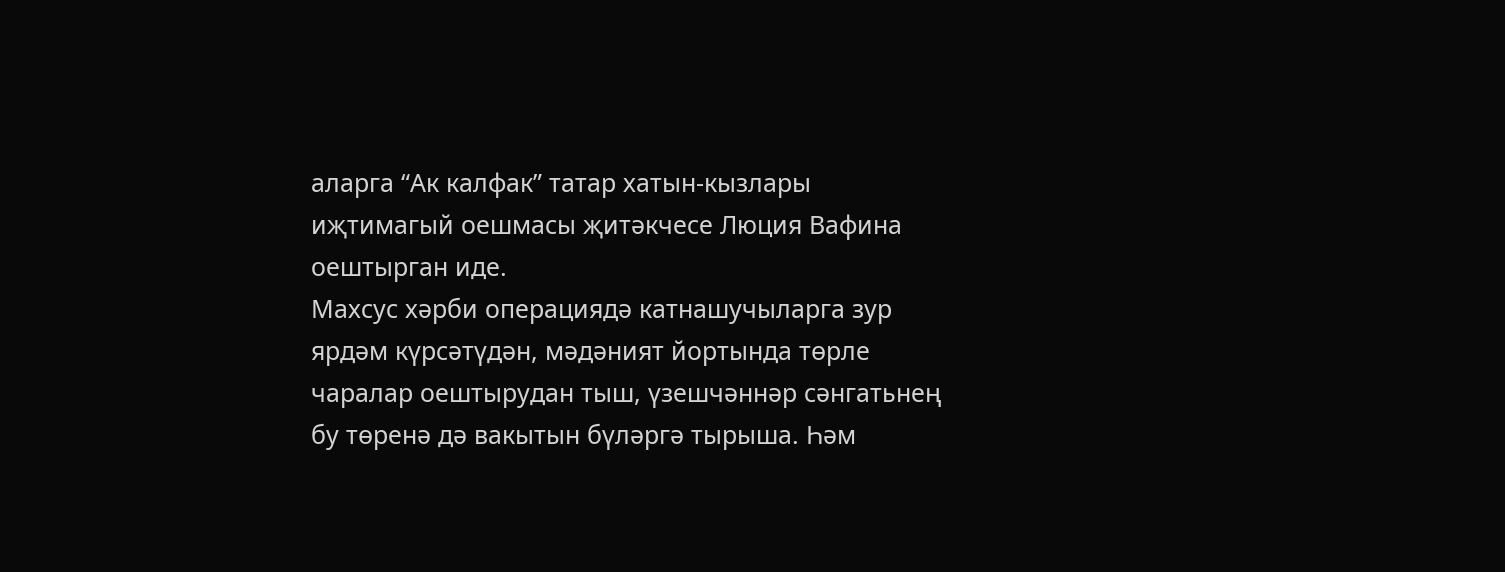аларга “Ак калфак” татар хатын-кызлары иҗтимагый оешмасы җитәкчесе Люция Вафина оештырган иде.
Махсус хәрби операциядә катнашучыларга зур ярдәм күрсәтүдән, мәдәният йортында төрле чаралар оештырудан тыш, үзешчәннәр сәнгатьнең бу төренә дә вакытын бүләргә тырыша. Һәм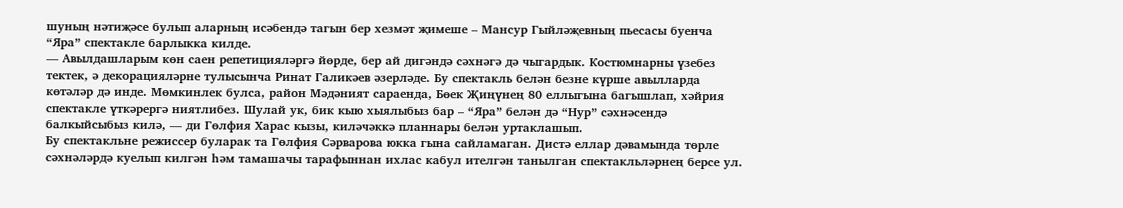шуның нәтиҗәсе булып аларның исәбендә тагын бер хезмәт җимеше – Мансур Гыйләҗевның пьесасы буенча “Яра” спектакле барлыкка килде.
— Авылдашларым көн саен репетицияләргә йөрде, бер ай дигәндә сәхнәгә дә чыгардык. Костюмнарны үзебез тектек, ә декорацияләрне тулысынча Ринат Галикәев әзерләде. Бу спектакль белән безне күрше авылларда көтәләр дә инде. Мөмкинлек булса, район Мәдәният сараенда, Бөек Җиңүнең 80 еллыгына багышлап, хәйрия спектакле үткәрергә ниятлибез. Шулай ук, бик кыю хыялыбыз бар – “Яра” белән дә “Нур” сәхнәсендә балкыйсыбыз килә, — ди Гөлфия Харас кызы, киләчәккә планнары белән уртаклашып.
Бу спектакльне режиссер буларак та Гөлфия Сәрварова юкка гына сайламаган. Дистә еллар дәвамында төрле сәхнәләрдә куелып килгән һәм тамашачы тарафыннан ихлас кабул ителгән танылган спектакльләрнең берсе ул.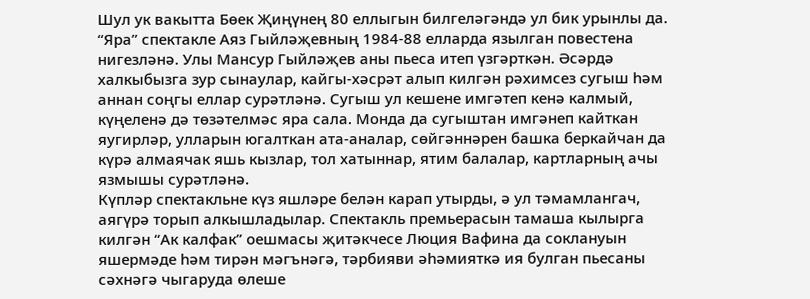Шул ук вакытта Бөек Җиңүнең 80 еллыгын билгеләгәндә ул бик урынлы да. “Яра” спектакле Аяз Гыйләҗевның 1984-88 елларда язылган повестена нигезләнә. Улы Мансур Гыйләҗев аны пьеса итеп үзгәрткән. Әсәрдә халкыбызга зур сынаулар, кайгы-хәсрәт алып килгән рәхимсез сугыш һәм аннан соңгы еллар сурәтләнә. Сугыш ул кешене имгәтеп кенә калмый, күңеленә дә төзәтелмәс яра сала. Монда да сугыштан имгәнеп кайткан яугирләр, улларын югалткан ата-аналар, сөйгәннәрен башка беркайчан да күрә алмаячак яшь кызлар, тол хатыннар, ятим балалар, картларның ачы язмышы сурәтләнә.
Күпләр спектакльне күз яшләре белән карап утырды, ә ул тәмамлангач, аягүрә торып алкышладылар. Спектакль премьерасын тамаша кылырга килгән “Ак калфак” оешмасы җитәкчесе Люция Вафина да соклануын яшермәде һәм тирән мәгънәгә, тәрбияви әһәмияткә ия булган пьесаны сәхнәгә чыгаруда өлеше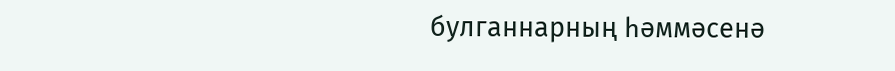булганнарның һәммәсенә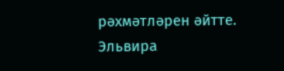рәхмәтләрен әйтте.
Эльвира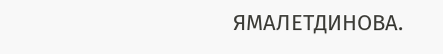ЯМАЛЕТДИНОВА.